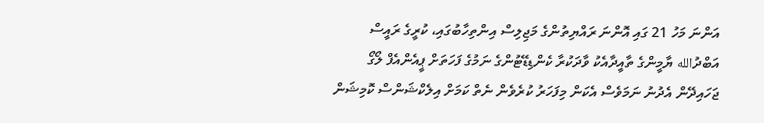އަންނަ މަހު 21 ގައި އޮންނަ ރައްޔިތުންގެ މަޖިލިސް އިންތިހާބުގައި، ކުރީގެ ރައީސް އަބްދުالله ޔާމީންގެ ތާއީދާއެކު ވާދަކުރާ ކެންޑިޑޭޓުންގެ ނަމުގެ ފަހަތަށް ޕީއެންއެފް ލޯގޯ ޖަހައިދޭން އެދުނު ނަމަވެސް އެކަން މިފަހަރު ކުރެވެން ނެތް ކަމަށް އިލެކްޝަންސް ކޮމިޝަން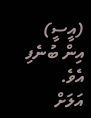(އީސީ) އިން ބުނެފި އެވެ.
އަލަށް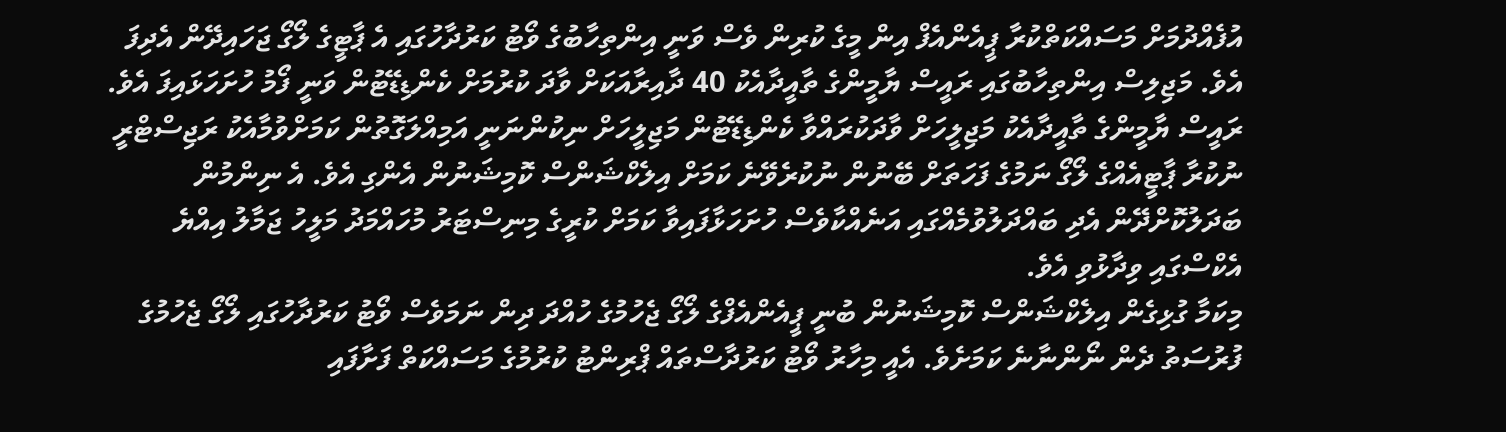އުފެއްދުމަށް މަސައްކަތްކުރާ ޕީއެންއެފް އިން މީގެ ކުރިން ވެސް ވަނީ އިންތިހާބުގެ ވޯޓު ކަރުދާހުގައި އެ ޕާޓީގެ ލޯގޯ ޖަހައިދޭން އެދިފަ އެވެ. މަޖިލިސް އިންތިހާބުގައި ރައީސް ޔާމީންގެ ތާއީދާއެކު 40 ދާއިރާއަކަށް ވާދަ ކުރުމަށް ކެންޑިޑޭޓުން ވަނީ ފޯމު ހުށަހަޅައިފަ އެވެ.
ރައީސް ޔާމީންގެ ތާއީދާއެކު މަޖިލީހަށް ވާދަކުރައްވާ ކެންޑިޑޭޓުން މަޖިލީހަށް ނިކުންނަނީ އަމިއްލަގޮތުން ކަމަށްވުމާއެކު ރަޖިސްޓްރީ ނުކުރާ ޕާޓީއެއްގެ ލޯގޯ ނަމުގެ ފަހަތަށް ބޭނުން ނުކުރެވޭނެ ކަމަށް އިލެކްޝަންސް ކޮމިޝަނުން އެންގި އެވެ. އެ ނިންމުން ބަދަލުކޮށްދޭން އެދި ބައްދަލުވުމެއްގައި އަނެއްކާވެސް ހުށަހަޅާފައިވާ ކަމަށް ކުރީގެ މިނިސްޓަރު މުހައްމަދު މަލީހު ޖަމާލު އިއްޔެ އެކްސްގައި ވިދާޅުވި އެވެ.
މިކަމާ ގުޅިގެން އިލެކްޝަންސް ކޮމިޝަނުން ބުނީ ޕީއެންއެފްގެ ލޯގޯ ޖެހުމުގެ ހުއްދަ ދިން ނަމަވެސް ވޯޓު ކަރުދާހުގައި ލޯގޯ ޖެހުމުގެ ފުރުސަތު ދެން ނޯންނާނެ ކަމަށެވެ. އެއީ މިހާރު ވޯޓު ކަރުދާސްތައް ޕްރިންޓު ކުރުމުގެ މަސައްކަތް ފަށާފައި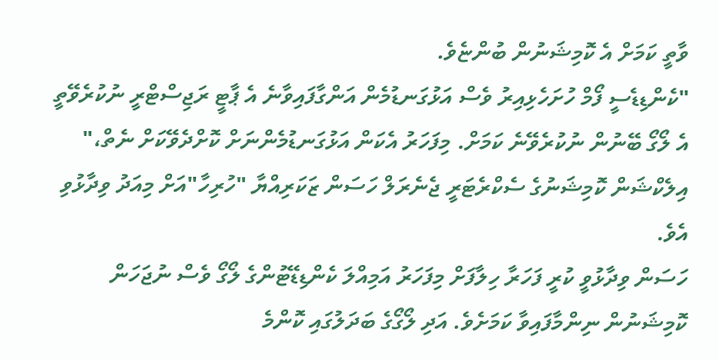ވާތީ ކަމަށް އެ ކޮމިޝަނުން ބުންޏެވެ.
"ކެންޑިޑެސީ ފޯމް ހުށަހެޅިއިރު ވެސް އަޅުގަނޑުމެން އަންގާފައިވާނެ އެ ޕާޓީ ރަޖިސްޓްރީ ނުކުރެވޭތީ އެ ލޯގޯ ބޭނުން ނުކުރެވޭނެ ކަމަށް. މިފަހަރު އެކަން އަޅުގަނޑުމެންނަށް ކޮށްދެވޭކަށް ނެތް،" އިލެކްޝަން ކޮމިޝަނުގެ ސެކްރެޓަރީ ޖެނެރަލް ހަސަން ޒަކަރިއްޔާ "ހުރިހާ"އަށް މިއަދު ވިދާޅުވި އެވެ.
ހަސަން ވިދާޅުވީ ކުރީ ފަހަރާ ހިލާފަށް މިފަހަރު އަމިއްލަ ކެންޑިޑޭޓުންގެ ލޯގޯ ވެސް ނުޖަހަން ކޮމިޝަނުން ނިންމާފައިވާ ކަމަށެވެ. އަދި ލޯގޯގެ ބަދަލުގައި ކޮންމެ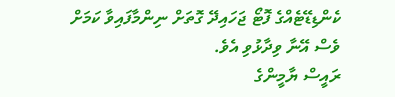ކެންޑިޑޭޓެއްގެ ފޮޓޯ ޖަހައިދޭ ގޮތަށް ނިންމާފައިވާ ކަމަށް ވެސް އޭނާ ވިދާޅުވި އެވެ.
ރައީސް ޔާމީންގެ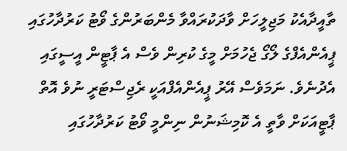ތާއީދާއެކު މަޖިލީހަށް ވާދަކުރައްވާ މެންބަރުންގެ ވޯޓު ކަރުދާހުގައި ޕީއެންއެފްގެ ލޯގޯ ޖެހުމަށް މީގެ ކުރިން ވެސް އެ ޕާޓީން އީސީގައި އެދުނެވެ. ނަމަވެސް އޭރު ޕީއެންއެފްއަކީ ރެޖިސްޓަރީ ނުވެ އޮތް ޕާޓީއަކަށް ވާތީ އެ ކޮމިޝަނުން ނިންމީ ވޯޓު ކަރުދާހުގައި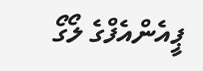ޕީއެންއެފްގެ ލޯގޯ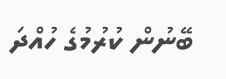ބޭނުން ކުރުމުގެ ހުއްދަ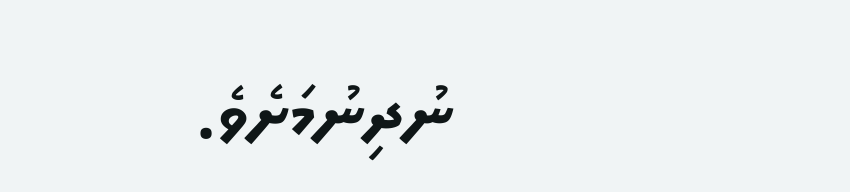ނުދިނުމަށެވެ.